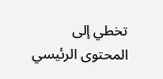تخطي إلى المحتوى الرئيسي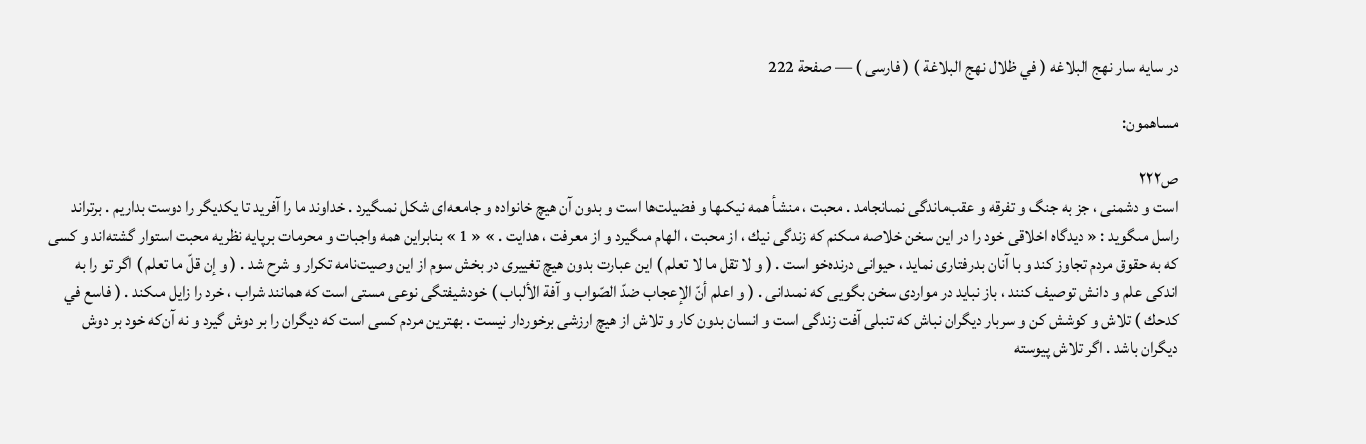در سايه سار نهج البلاغه ( في ظلال نهج البلاغة ) ( فارسى ) — صفحة 222

مساهمون:

ص٢٢٢
است و دشمنى ، جز به جنگ و تفرقه و عقب‌ماندگى نمىانجامد . محبت ، منشأ همه نيكىها و فضيلت‌ها است و بدون آن هيچ خانواده و جامعه‌اى شكل نمىگيرد . خداوند ما را آفريد تا يكديگر را دوست بداريم . برتراند راسل مىگويد : « ديدگاه اخلاقى خود را در اين سخن خلاصه مىكنم كه زندگى نيك ، از محبت ، الهام مىگيرد و از معرفت ، هدايت . » « 1 » بنابراين همه واجبات و محرمات برپايه نظريه محبت استوار گشته‌اند و كسى كه به حقوق مردم تجاوز كند و با آنان بدرفتارى نمايد ، حيوانى درنده‌خو است . ( و لا تقل ما لا تعلم ) اين عبارت بدون هيچ تغييرى در بخش سوم از اين وصيت‌نامه تكرار و شرح شد . ( و إن قلّ ما تعلم ) اگر تو را به اندكى علم و دانش توصيف كنند ، باز نبايد در مواردى سخن بگويى كه نمىدانى . ( و اعلم أنّ الإعجاب ضدّ الصّواب و آفة الألباب ) خودشيفتگى نوعى مستى است كه همانند شراب ، خرد را زايل مىكند . ( فاسع في كدحك ) تلاش و كوشش كن و سربار ديگران نباش كه تنبلى آفت زندگى است و انسان بدون كار و تلاش از هيچ ارزشى برخوردار نيست . بهترين مردم كسى است كه ديگران را بر دوش گيرد و نه آن‌كه خود بر دوش ديگران باشد . اگر تلاش پيوسته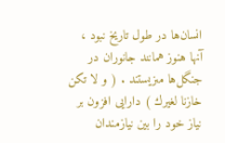انسان‌ها در طول تاريخ نبود ، آنها هنوز همانند جانوران در جنگل‌ها مىزيستند . ( و لا تكن خازنا لغيرك ) دارايى افزون بر نياز خود را بين نيازمندان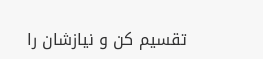تقسيم كن و نيازشان را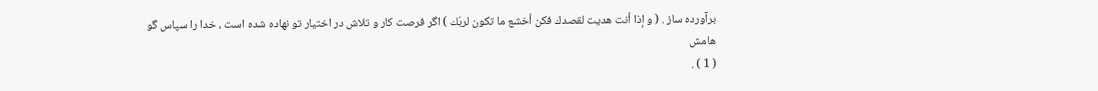برآورده ساز . ( و إذا أنت هديت لقصدك فكن أخشع ما تكون لربّك ) اگر فرصت كار و تلاش در اختيار تو نهاده شده است ، خدا را سپاس گو
هامش
( 1 ) .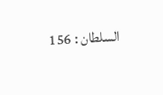السلطان : 156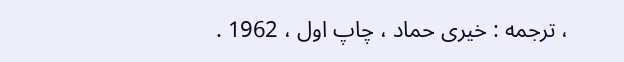، ترجمه : خيرى حماد ، چاپ اول ، 1962 .